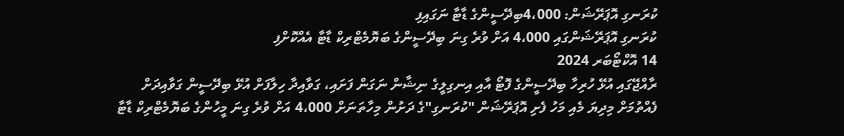ކުރަނގި އޮޕަރޭޝަން: 4،000ބިދޭސީންގެ ޑާޓާ ނަގައިފި
ކުރަނގި އޮޕަރޭޝަންގައި 4،000 އަށް ވުރެ ގިނަ ބިދޭސީންގެ ބަޔޮމެޓްރިކް ޑާޓާ އެއްކޮށްފި
14 އޮކްޓޯބަރ 2024
ރާއްޖޭގައި އުޅޭ ހުރިހާ ބިދޭސީންގެ ފޮޓޯ އާއި އިނގިލީގެ ނިޝާން ނަގަން ފަށައި، ގަވާއިދާ ހިލާފަށް އުޅޭ ބިދޭސީން ގަވާއިދަށް ފެއްތުމަށް މިދިޔަ މެއި މަހު ފެށި އޮޕަރޭޝަން "ކުރަނގި"ގެ ދަށުން މިހާތަނަށް 4،000 އަށް ވުރެ ގިނަ މީހުންގެ ބަޔޮމެޓްރިކް ޑާޓާ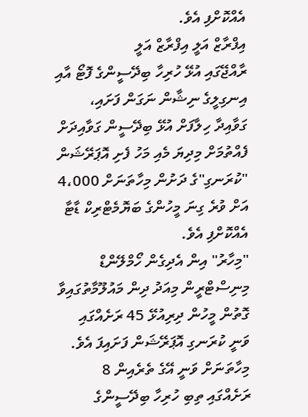އެއްކޮށްފި އެވެ.
އިފްރާޒް އަލީ އިފްރާޒް އަލީ
ރާއްޖޭގައި އުޅޭ ހުރިހާ ބިދޭސީންގެ ފޮޓޯ އާއި އިނގިލީގެ ނިޝާން ނަގަން ފަށައި، ގަވާއިދާ ހިލާފަށް އުޅޭ ބިދޭސީން ގަވާއިދަށް ފެއްތުމަށް މިދިޔަ މެއި މަހު ފެށި އޮޕަރޭޝަން "ކުރަނގި"ގެ ދަށުން މިހާތަނަށް 4،000 އަށް ވުރެ ގިނަ މީހުންގެ ބަޔޮމެޓްރިކް ޑާޓާ އެއްކޮށްފި އެވެ.
"މިހާރު" އިން އެދިގެން ހޯމްލޭންޑް މިނިސްޓްރީން މިއަދު ދިން މައުލޫމާތުގައިވާ ގޮތުން މީހުން ދިރިއުޅޭ 45 ރަށެއްގައި ވަނީ ކުރަނގި އޮޕަރޭޝަން ފަށައިފަ އެވެ. މިހާތަނަށް ވަނީ އޭގެ ތެރެއިން 8 ރަށެއްގައި ތިބި ހުރިހާ ބިދޭސީންގެ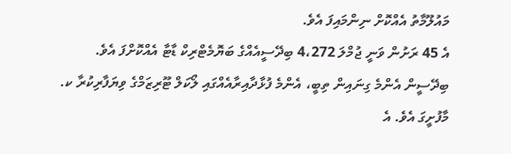މައުލޫމާތު އެއްކޮށް ނިންމައިފަ އެވެ.
އެ 45 ރަށުން ވަނީ ޖުމްލަ 4،272 ބިދޭސީއެއްގެ ބަޔޮމެޓްރިކް ޑާޓާ އެއްކޮށްފަ އެވެ.
ބިދޭސީން އެންމެ ގިނައިން ތިބީ، އެންމެ ފުޅާދާއިރާއެއްގައި ލޯކަލް ޓޫރިޒަމްގެ ވިޔަފާރިކުރާ ކ. މާފުށީގަ އެވެ. އެ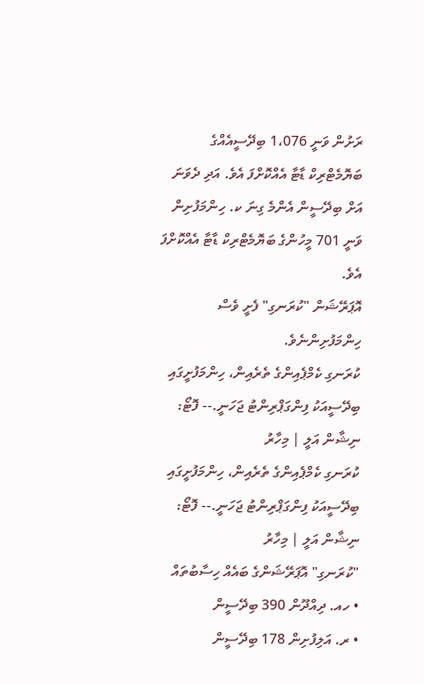ރަށުން ވަނީ 1،076 ބިދޭސީއެއްގެ ބަޔޮމެޓްރިކް ޑާޓާ އެއްކޮށްފަ އެވެ. އަދި ދެވަނަ އަށް ބިދޭސީން އެންމެ ގިނަ ކ. ހިންމަފުށިން ވަނީ 701 މީހުންގެ ބަޔޮމެޓްރިކް ޑާޓާ އެއްކޮށްފަ އެވެ.
އޮޕަރޭޝަން "ކުރަނގި" ފެށީ ވެސް ހިންމަފުށިންނެވެ.
ކުރަނގި ކެމްޕެއިންގެ ތެރެއިން، ހިންމަފުށީގައި ބިދޭސީއަކު ފިންގަޕްރިންޓު ޖަހަނީ.-- ފޮޓޯ: ނިޝާން އަލީ | މިހާރު
ކުރަނގި ކެމްޕެއިންގެ ތެރެއިން، ހިންމަފުށީގައި ބިދޭސީއަކު ފިންގަޕްރިންޓު ޖަހަނީ.-- ފޮޓޯ: ނިޝާން އަލީ | މިހާރު
"ކުރަނގި" އޮޕަރޭޝަންގެ ބައެއް ހިސާބުތައް
• ހއ. ދިއްދޫން 390 ބިދޭސީން
• ރ. އަލިފުށިން 178 ބިދޭސީން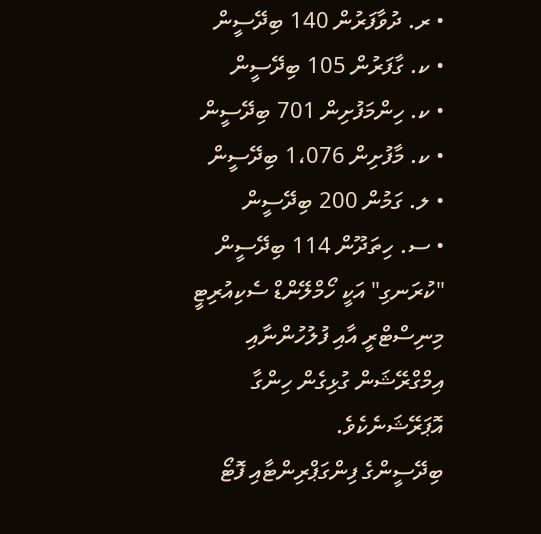• ރ. ދުވާފަރުން 140 ބިދޭސީން
• ކ. ގާފަރުން 105 ބިދޭސީން
• ކ. ހިންމަފުށިން 701 ބިދޭސީން
• ކ. މާފުށިން 1،076 ބިދޭސީން
• ލ. ގަމުން 200 ބިދޭސީން
• ސ. ހިތަދޫން 114 ބިދޭސީން
"ކުރަނގި" އަކީ ހޯމްލޭންޑް ސެކިއުރިޓީ މިނިސްޓްރީ އާއި ފުލުހުންނާއި އިމްގްރޭޝަން ގުޅިގެން ހިންގާ އޮޕަރޭޝަނެކެވެ.
ބިދޭސީންގެ ފިންގަޕްރިންޓާއި ފޮޓޯ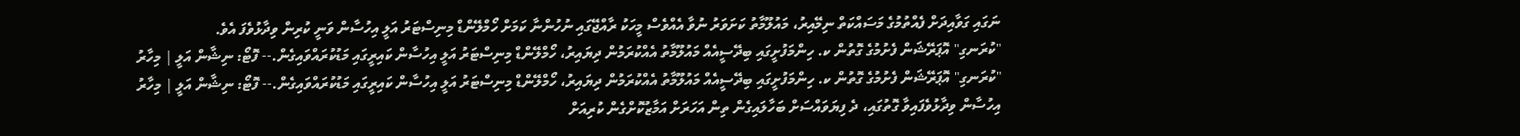ނަގައި ގަވާއިދަށް ފެއްތުމުގެ މަސައްކަތް ނިމޭއިރު، މައުލޫމާތު ކަށަވަރު ނުވާ އެއްވެސް މީހަކު ރާއްޖޭގައި ނުހުންނާ ކަމަށް ހޯމްލޭންޑް މިނިސްޓަރު އަލީ އިހުސާން ވަނީ ކުރިން ވިދާޅުވެފަ އެވެ.
"ކުރަނގި" އޮޕަރޭޝަން ފެށުމުގެ ގޮތުން ކ. ހިންމަފުށީގައި ބިދޭސީއެއް މައުލޫމާތު އެއްކުރަމުން ދިޔައިރު، ހޯމްލޭންޑް މިނިސްޓަރު އަލީ އިހުސާން ކައިރީގައި މަޑުކުރައްވައިގެން.-- ފޮޓޯ: ނިޝާން އަލީ | މިހާރު
"ކުރަނގި" އޮޕަރޭޝަން ފެށުމުގެ ގޮތުން ކ. ހިންމަފުށީގައި ބިދޭސީއެއް މައުލޫމާތު އެއްކުރަމުން ދިޔައިރު، ހޯމްލޭންޑް މިނިސްޓަރު އަލީ އިހުސާން ކައިރީގައި މަޑުކުރައްވައިގެން.-- ފޮޓޯ: ނިޝާން އަލީ | މިހާރު
އިހުސާން ވިދާޅުވެފައިވާ ގޮތުގައި، ދެ ފިޔަވައްސަށް ބަހާލައިގެން ތިން އަހަރަށް އަމާޒުކޮށްގެން ކުރިއަށް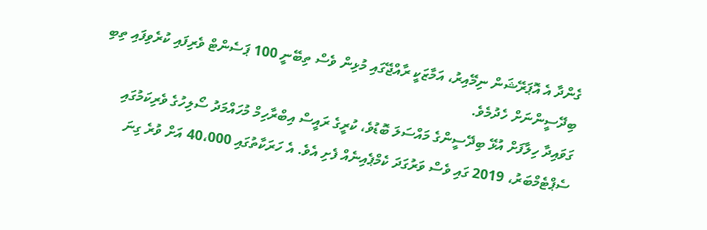ގެންދާ އެ އޮޕަރޭޝަން ނިމޭއިރު، އަމާޒަކީ ރާއްޖޭގައި މުޅިން ވެސް ތިބޭނީ 100 ޕަސެންޓް ވެރިފައި ކުރެވިފައި ތިބި ބިދޭސީންނަށް ހެދުމެވެ.
ގަވައިދާ ހިލާފަށް އުޅޭ ބިދޭސީންގެ މައްސަލަ ބޮޑުވެ، ކުރީގެ ރައީސް އިބްރާހިމް މުހައްމަދު ސޯލިހުގެ ވެރިކަމުގައި ސެޕްޓެމްބަރު، 2019 ގައި ވެސް ވަރުގަދަ ކެމްޕެއިނެއް ފެށި އެވެ. އެ ހަރަކާތުގައި 40،000 އަށް ވުރެ ގިނަ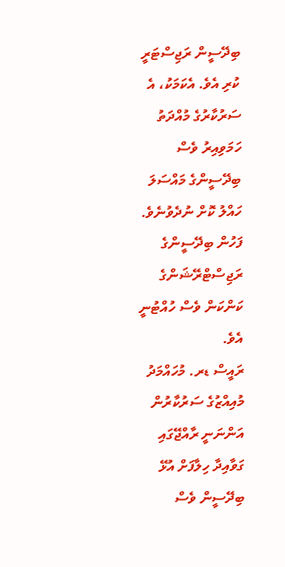ބިދޭސީން ރަޖިސްޓަރީ ކުރި އެވެ. އެކަމަކު، އެ ސަރުކާރުގެ މުއްދަތު ހަމަވިއިރު ވެސް ބިދޭސީންގެ މައްސަލަ ހައްލު ކޮށް ނުދެވުނެވެ. ފަހުން ބިދޭސީންގެ ރަޖިސްޓްރޭޝަންގެ ކަންކަން ވެސް ހުއްޓުނީ އެވެ.
ރައީސް ޑރ. މުހައްމަދު މުއިއްޒުގެ ސަރުކާރުން އަންނަނީ ރާއްޖޭގައި ގަވާއިދާ ހިލާފަށް އުޅޭ ބިދޭސީން ވެސް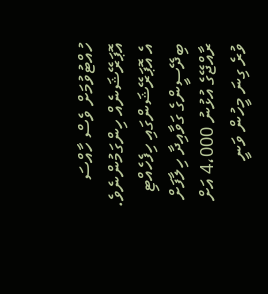ހުއްޓުވުމަށް ވެސް ހާއްސަ އޮޕަރޭޝަނެއް ހިންގަމުންނެވެ. އެ އޮޕަރޭޝަންގައި ހިފެހެއްޓި ބިދޭސީންގެ ގަވާއިދާ ހިލާފަށް ރާއްޖޭގެ އުޅުނު 4،000 އަށް ވުރެ ގިނަ މީހުން ވަނީ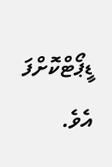ޑީޕޯޓްކޮށްފަ އެވެ.